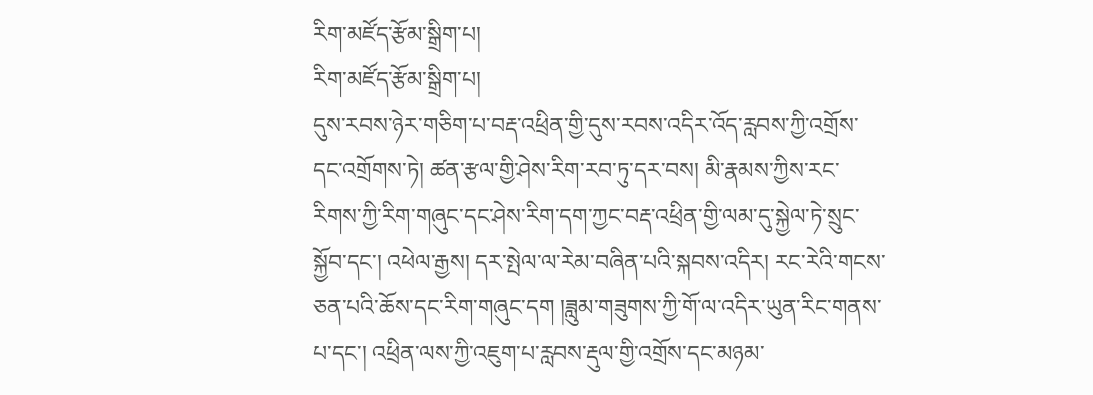རིག་མཛོད་རྩོམ་སྒྲིག་པ།
རིག་མཛོད་རྩོམ་སྒྲིག་པ།
དུས་རབས་ཉེར་གཅིག་པ་བརྡ་འཕྲིན་གྱི་དུས་རབས་འདིར་འོད་རླབས་ཀྱི་འགྲོས་དང་འགྲོགས་ཏེ། ཚན་རྩལ་གྱི་ཤེས་རིག་རབ་ཏུ་དར་བས། མི་རྣམས་ཀྱིས་རང་རིགས་ཀྱི་རིག་གཞུང་དང་ཤེས་རིག་དག་ཀྱང་བརྡ་འཕྲིན་གྱི་ལམ་དུ་སྐྱེལ་ཏེ་སྲུང་སྐྱོབ་དང་། འཕེལ་རྒྱས། དར་སྤེལ་ལ་རེམ་བཞིན་པའི་སྐབས་འདིར། རང་རེའི་གངས་ཅན་པའི་ཆོས་དང་རིག་གཞུང་དག །ཟླུམ་གཟུགས་ཀྱི་གོ་ལ་འདིར་ཡུན་རིང་གནས་པ་དང་། འཕྲིན་ལས་ཀྱི་འཇུག་པ་རླབས་རྡུལ་གྱི་འགྲོས་དང་མཉམ་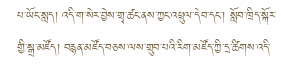པ་ཡོང་སླད། འདི་ག་སེར་བྱེས་གྲྭ་ཚང་ནས་ཀྱང་འཕྲུལ་དེབ་དང་། སློབ་ཁྲིད་སྐོར་གྱི་སྒྲ་མཛོད། བརྙན་མཛོད་བཅས་ལས་གྲུབ་པའི་རིག་མཛོད་ཀྱི་དྲ་ཚིགས་འདི་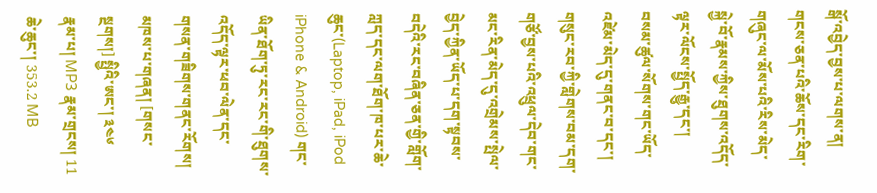སྒོ་འབྱེད་བྱས་པ་ལགས་ན། གངས་ཅན་པའི་ཆོས་དང་རིག་གཞུང་ལ་མོས་པའི་རིས་མེད་སྐྱེ་བོ་རྣམས་ཀྱིས་ཐུགས་འདོད་ལྟར་ལོངས་སྤྱོད་རྒྱུ་དང་། བསམ་ཚུལ་སོགས་གང་ཡོད་འཛེམ་མེད་དུ་གནང་བ་དང་། གསུང་རབ་ཀྱི་གླེགས་བམ་དག་གཙོ་བྱས་པའི་འཕྲུལ་དེབ་གང་མང་རིན་མེད་དུ་འགྲེམས་སྤེལ་བྱེད་ཀྱིན་ཡོད་པ་དག་སྟབས་བདེའི་རང་བཞིན་ཅན་གྱི་གློག་ཀླད་དང་ལག་ཐོག་ཁ་པར་ཆེ་ཆུང་(Laptop, iPad, iPod iPhone & Android) གང་ཡིན་ཐོག་ཏུ་རང་རང་གི་ཐུགས་འདོད་ལྟར་ཕབ་ལེན་དང་གསན་གཟིགས་གནང་རོགས།
མཁས་པ་གཞན། [གསང་སྔགས།] སྤྱིའི་ཨང་། ༣༤༦
རྣམ་པ། MP3 རྣམ་གྲངས། 11 ཆེ་ཆུང་། 353.2 MB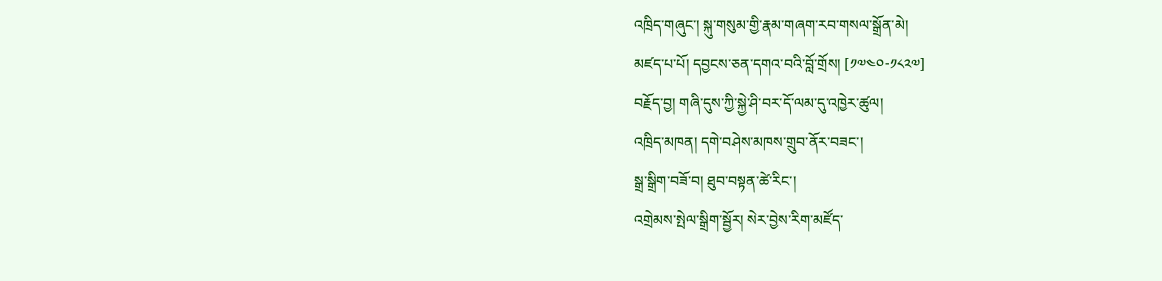འཁྲིད་གཞུང་། སྐུ་གསུམ་གྱི་རྣམ་གཞག་རབ་གསལ་སྒྲོན་མེ།
མཛད་པ་པོ། དབྱངས་ཅན་དགའ་བའི་བློ་གྲོས། [༡༧༤༠-༡༨༢༧]
བརྗོད་བྱ། གཞི་དུས་ཀྱི་སྐྱེ་ཤི་བར་དོ་ལམ་དུ་འཁྱེར་ཚུལ།
འཁྲིད་མཁན། དགེ་བཤེས་མཁས་གྲུབ་ནོར་བཟང་།
སྒྲ་སྒྲིག་བཟོ་བ། ཐུབ་བསྟན་ཚེ་རིང་།
འགྲེམས་སྤེལ་སྒྲིག་སྦྱོར། སེར་བྱེས་རིག་མཛོད་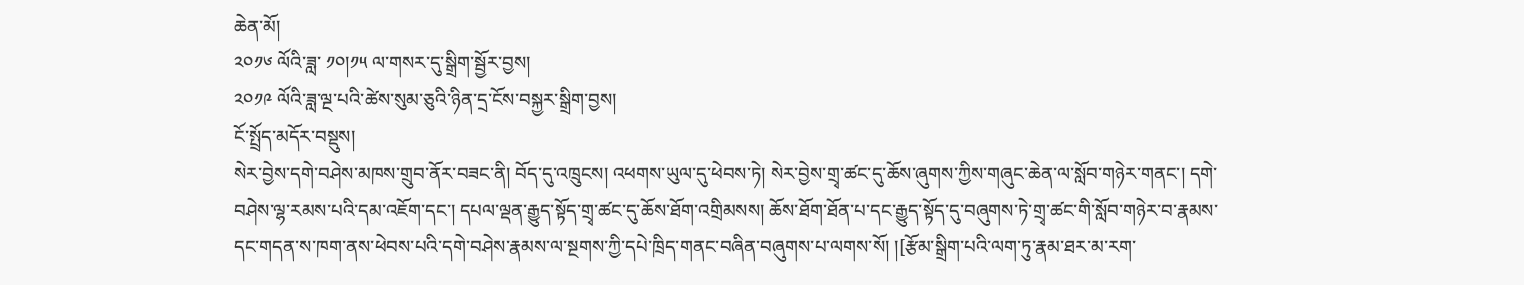ཆེན་མོ།
༢༠༡༦ ལོའི་ཟླ་ ༡༠།༡༥ ལ་གསར་དུ་སྒྲིག་སྦྱོར་བྱས།
༢༠༡༩ ལོའི་ཟླ་ལྔ་པའི་ཚེས་སུམ་ཅུའི་ཉིན་དྲ་ངོས་བསྐྱར་སྒྲིག་བྱས།
ངོ་སྤྲོད་མདོར་བསྡུས།
སེར་བྱེས་དགེ་བཤེས་མཁས་གྲུབ་ནོར་བཟང་ནི། བོད་དུ་འཁྲུངས། འཕགས་ཡུལ་དུ་ཕེབས་ཏེ། སེར་བྱེས་གྲྭ་ཚང་དུ་ཆོས་ཞུགས་ཀྱིས་གཞུང་ཆེན་ལ་སློབ་གཉེར་གནང་། དགེ་བཤེས་ལྷ་རམས་པའི་དམ་འཇོག་དང་། དཔལ་ལྡན་རྒྱུད་སྟོད་གྲྭ་ཚང་དུ་ཆོས་ཐོག་འགྲིམསས། ཆོས་ཐོག་ཐོན་པ་དང་རྒྱུད་སྟོད་དུ་བཞུགས་ཏེ་གྲྭ་ཚང་གི་སློབ་གཉེར་བ་རྣམས་དང་གདན་ས་ཁག་ནས་ཕེབས་པའི་དགེ་བཤེས་རྣམས་ལ་སྔགས་ཀྱི་དཔེ་ཁྲིད་གནང་བཞིན་བཞུགས་པ་ལགས་སོ། །[རྩོམ་སྒྲིག་པའི་ལག་ཏུ་རྣམ་ཐར་མ་རག་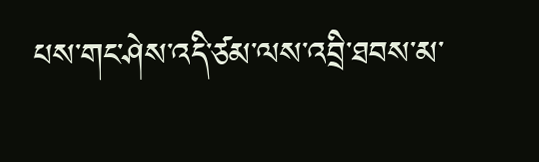པས་གང་ཤེས་འདི་ཙམ་ལས་འབྲི་ཐབས་མ་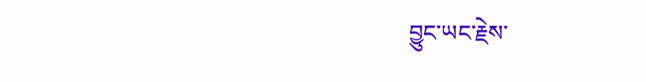བྱུང་ཡང་རྗེས་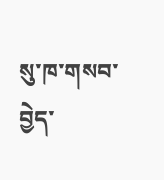སུ་ཁ་གསབ་བྱེད་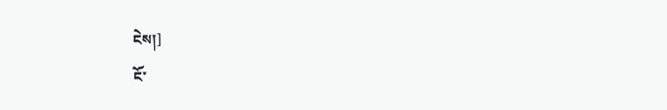ངེས།]
ངོ་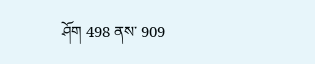ཤོག 498 ནས་ 909